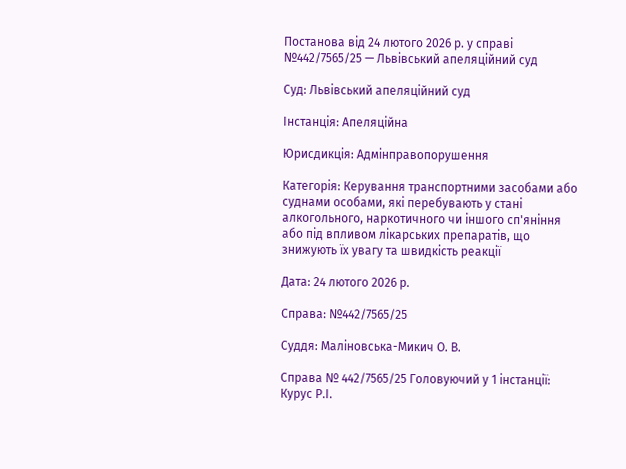Постанова від 24 лютого 2026 р. у справі №442/7565/25 — Львівський апеляційний суд

Суд: Львівський апеляційний суд

Інстанція: Апеляційна

Юрисдикція: Адмінправопорушення

Категорія: Керування транспортними засобами або суднами особами, які перебувають у стані алкогольного, наркотичного чи іншого сп'яніння або під впливом лікарських препаратів, що знижують їх увагу та швидкість реакції

Дата: 24 лютого 2026 р.

Справа: №442/7565/25

Суддя: Маліновська-Микич О. В.

Справа № 442/7565/25 Головуючий у 1 інстанції: Курус Р.І.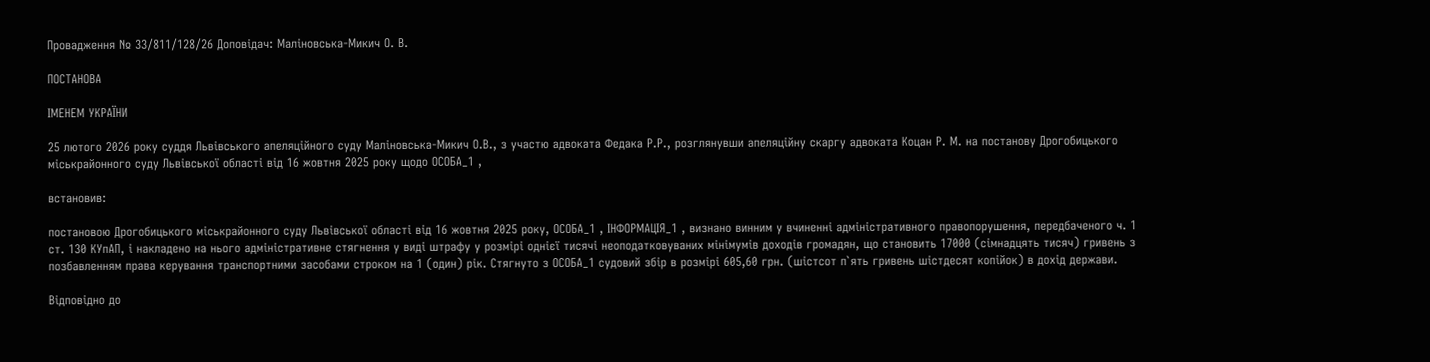Провадження № 33/811/128/26 Доповідач: Маліновська-Микич О. В.

ПОСТАНОВА

ІМЕНЕМ УКРАЇНИ

25 лютого 2026 року суддя Львівського апеляційного суду Маліновська-Микич О.В., з участю адвоката Федака Р.Р., розглянувши апеляційну скаргу адвоката Коцан Р. М. на постанову Дрогобицького міськрайонного суду Львівської області від 16 жовтня 2025 року щодо ОСОБА_1 ,

встановив:

постановою Дрогобицького міськрайонного суду Львівської області від 16 жовтня 2025 року, ОСОБА_1 , ІНФОРМАЦІЯ_1 , визнано винним у вчиненні адміністративного правопорушення, передбаченого ч. 1 ст. 130 КУпАП, і накладено на нього адміністративне стягнення у виді штрафу у розмірі однієї тисячі неоподатковуваних мінімумів доходів громадян, що становить 17000 (сімнадцять тисяч) гривень з позбавленням права керування транспортними засобами строком на 1 (один) рік. Стягнуто з ОСОБА_1 судовий збір в розмірі 605,60 грн. (шістсот п`ять гривень шістдесят копійок) в дохід держави.

Відповідно до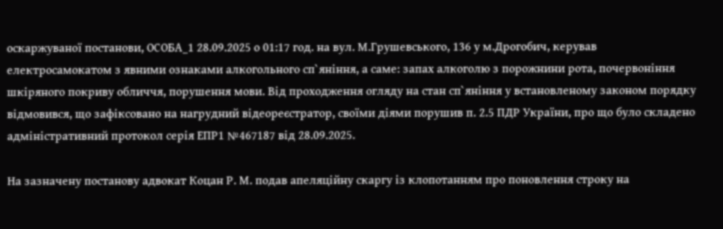оскаржуваної постанови, ОСОБА_1 28.09.2025 о 01:17 год. на вул. М.Грушевського, 136 у м.Дрогобич, керував електросамокатом з явними ознаками алкогольного сп`яніння, а саме: запах алкоголю з порожнини рота, почервоніння шкіряного покриву обличчя, порушення мови. Від проходження огляду на стан сп`яніння у встановленому законом порядку відмовився, що зафіксовано на нагрудний відеореєстратор, своїми діями порушив п. 2.5 ПДР України, про що було складено адміністративний протокол серія ЕПР1 №467187 від 28.09.2025.

На зазначену постанову адвокат Коцан Р. М. подав апеляційну скаргу із клопотанням про поновлення строку на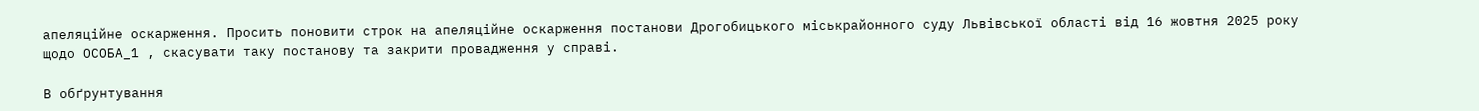апеляційне оскарження. Просить поновити строк на апеляційне оскарження постанови Дрогобицького міськрайонного суду Львівської області від 16 жовтня 2025 року щодо ОСОБА_1 , скасувати таку постанову та закрити провадження у справі.

В обґрунтування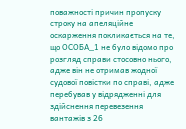поважності причин пропуску строку на апеляційне оскарження покликається на те, що ОСОБА_1 не було відомо про розгляд справи стосовно нього, адже він не отримав жодної судової повістки по справі, адже перебував у відрядженні для здійснення перевезення вантажів з 26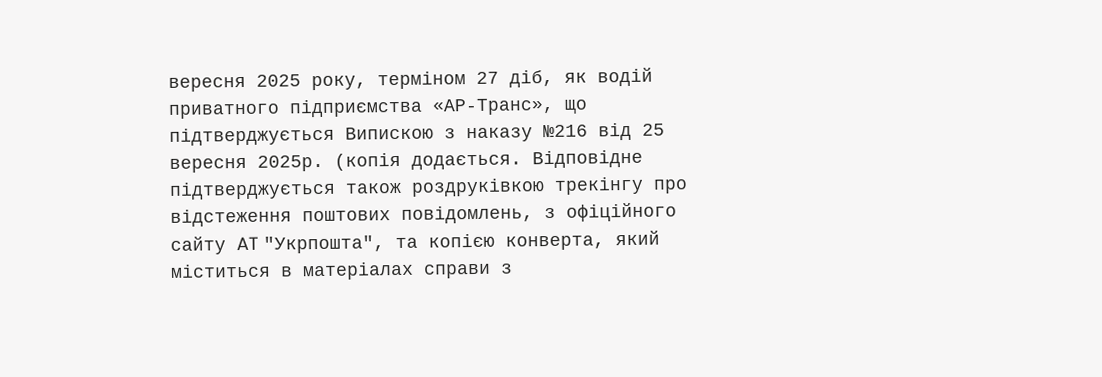вересня 2025 року, терміном 27 діб, як водій приватного підприємства «АР-Транс», що підтверджується Випискою з наказу №216 від 25 вересня 2025р. (копія додається. Відповідне підтверджується також роздруківкою трекінгу про відстеження поштових повідомлень, з офіційного сайту AT "Укрпошта", та копією конверта, який міститься в матеріалах справи з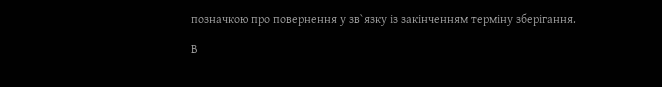позначкою про повернення у зв`язку із закінченням терміну зберігання.

В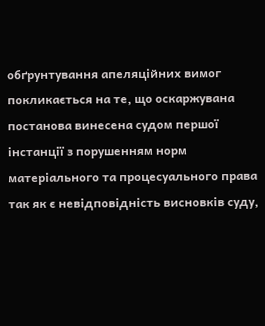обґрунтування апеляційних вимог покликається на те, що оскаржувана постанова винесена судом першої інстанції з порушенням норм матеріального та процесуального права так як є невідповідність висновків суду,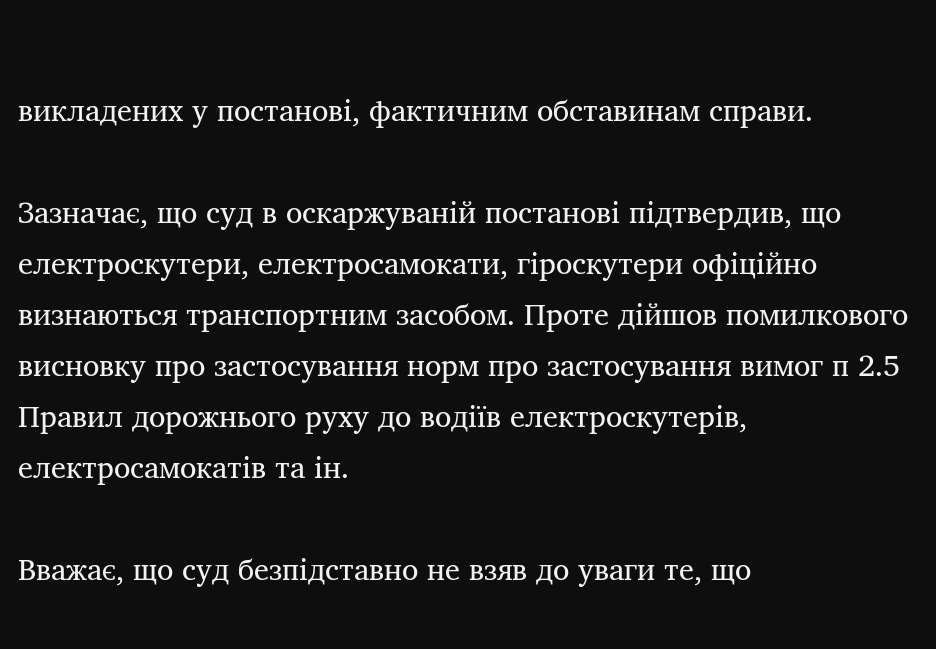викладених у постанові, фактичним обставинам справи.

Зазначає, що суд в оскаржуваній постанові підтвердив, що електроскутери, електросамокати, гіроскутери офіційно визнаються транспортним засобом. Проте дійшов помилкового висновку про застосування норм про застосування вимог п 2.5 Правил дорожнього руху до водіїв електроскутерів, електросамокатів та ін.

Вважає, що суд безпідставно не взяв до уваги те, що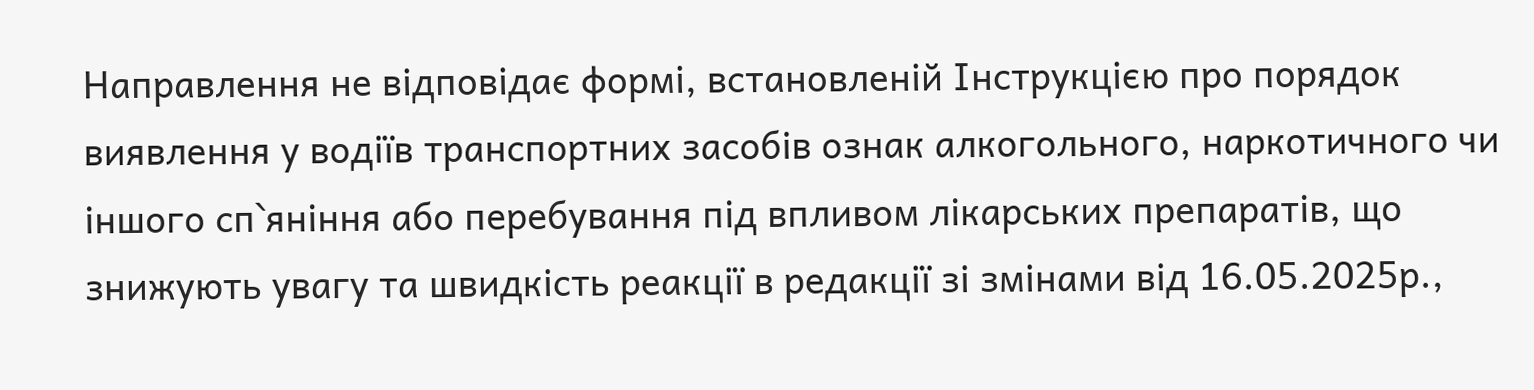Направлення не відповідає формі, встановленій Інструкцією про порядок виявлення у водіїв транспортних засобів ознак алкогольного, наркотичного чи іншого сп`яніння або перебування під впливом лікарських препаратів, що знижують увагу та швидкість реакції в редакції зі змінами від 16.05.2025р.,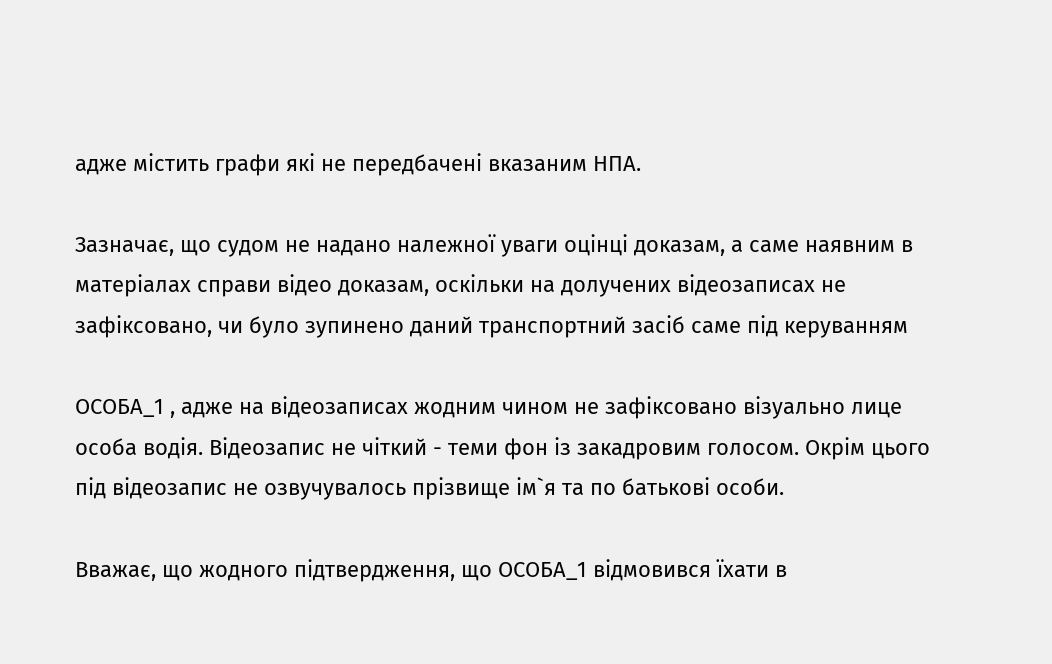адже містить графи які не передбачені вказаним НПА.

Зазначає, що судом не надано належної уваги оцінці доказам, а саме наявним в матеріалах справи відео доказам, оскільки на долучених відеозаписах не зафіксовано, чи було зупинено даний транспортний засіб саме під керуванням

ОСОБА_1 , адже на відеозаписах жодним чином не зафіксовано візуально лице особа водія. Відеозапис не чіткий - теми фон із закадровим голосом. Окрім цього під відеозапис не озвучувалось прізвище ім`я та по батькові особи.

Вважає, що жодного підтвердження, що ОСОБА_1 відмовився їхати в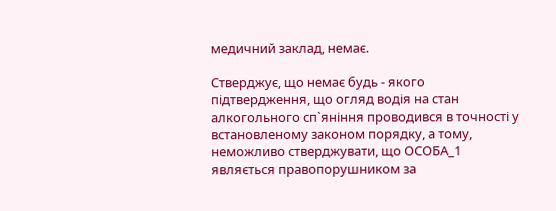медичний заклад, немає.

Стверджує, що немає будь - якого підтвердження, що огляд водія на стан алкогольного сп`яніння проводився в точності у встановленому законом порядку, а тому, неможливо стверджувати, що ОСОБА_1 являється правопорушником за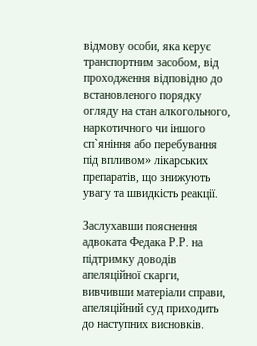відмову особи, яка керує транспортним засобом, від проходження відповідно до встановленого порядку огляду на стан алкогольного, наркотичного чи іншого сп`яніння або перебування під впливом» лікарських препаратів, що знижують увагу та швидкість реакції.

Заслухавши пояснення адвоката Федака Р.Р. на підтримку доводів апеляційної скарги, вивчивши матеріали справи, апеляційний суд приходить до наступних висновків.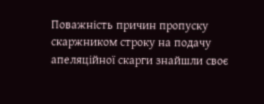Поважність причин пропуску скаржником строку на подачу апеляційної скарги знайшли своє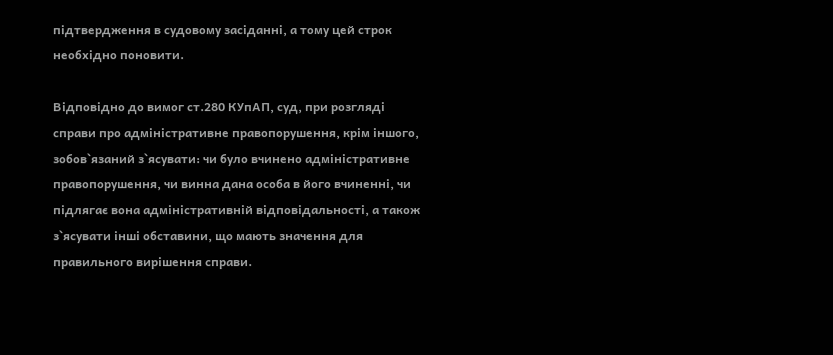підтвердження в судовому засіданні, а тому цей строк необхідно поновити.

Відповідно до вимог ст.280 КУпАП, суд, при розгляді справи про адміністративне правопорушення, крім іншого, зобов`язаний з`ясувати: чи було вчинено адміністративне правопорушення, чи винна дана особа в його вчиненні, чи підлягає вона адміністративній відповідальності, а також з`ясувати інші обставини, що мають значення для правильного вирішення справи.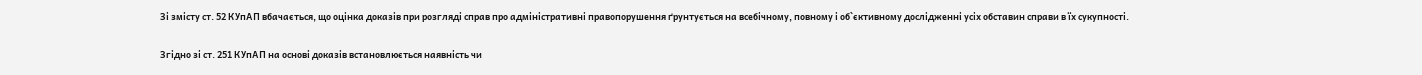Зі змісту ст. 52 КУпАП вбачається, що оцінка доказів при розгляді справ про адміністративні правопорушення ґрунтується на всебічному, повному і об`єктивному дослідженні усіх обставин справи в їх сукупності.

Згідно зі ст. 251 КУпАП на основі доказів встановлюється наявність чи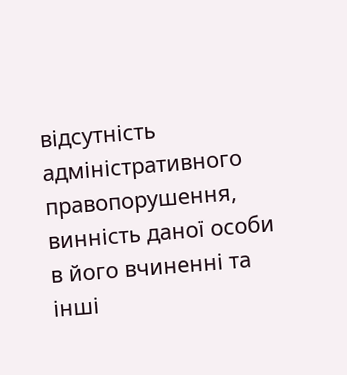відсутність адміністративного правопорушення, винність даної особи в його вчиненні та інші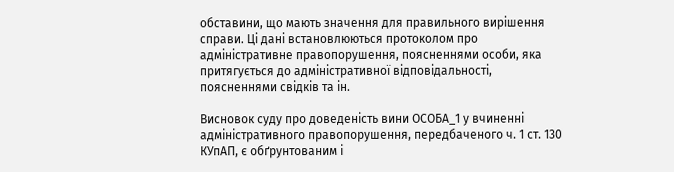обставини, що мають значення для правильного вирішення справи. Ці дані встановлюються протоколом про адміністративне правопорушення, поясненнями особи, яка притягується до адміністративної відповідальності, поясненнями свідків та ін.

Висновок суду про доведеність вини ОСОБА_1 у вчиненні адміністративного правопорушення, передбаченого ч. 1 ст. 130 КУпАП, є обґрунтованим і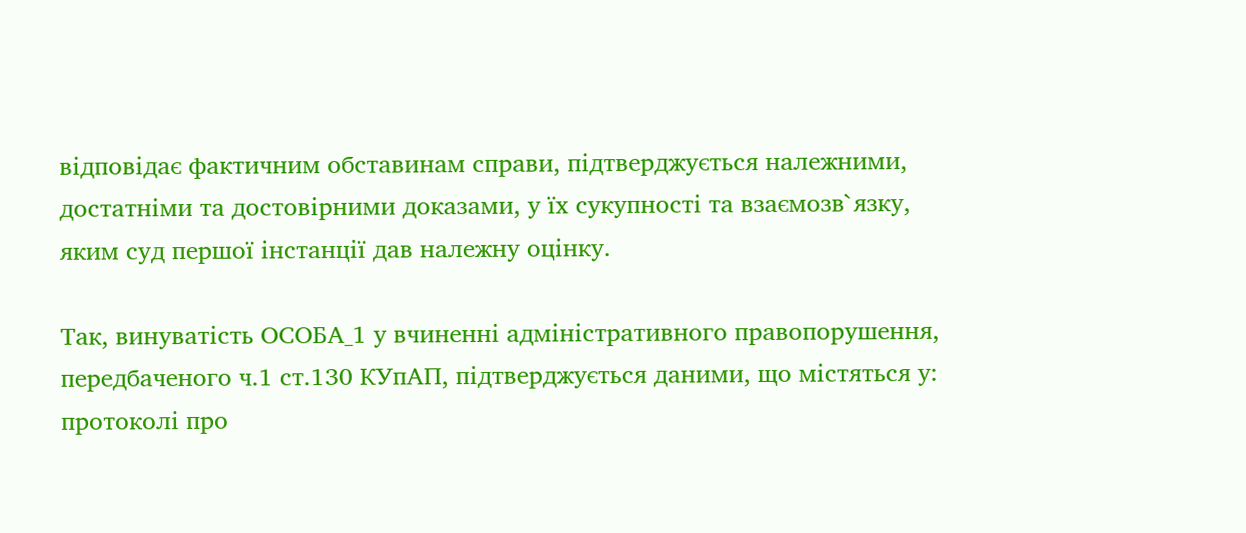відповідає фактичним обставинам справи, підтверджується належними, достатніми та достовірними доказами, у їх сукупності та взаємозв`язку, яким суд першої інстанції дав належну оцінку.

Так, винуватість ОСОБА_1 у вчиненні адміністративного правопорушення, передбаченого ч.1 ст.130 КУпАП, підтверджується даними, що містяться у: протоколі про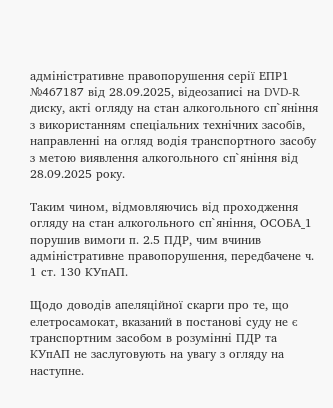адміністративне правопорушення серії ЕПР1 №467187 від 28.09.2025, відеозаписі на DVD-R диску, акті огляду на стан алкогольного сп`яніння з використанням спеціальних технічних засобів, направленні на огляд водія транспортного засобу з метою виявлення алкогольного сп`яніння від 28.09.2025 року.

Таким чином, відмовляючись від проходження огляду на стан алкогольного сп`яніння, ОСОБА_1 порушив вимоги п. 2.5 ПДР, чим вчинив адміністративне правопорушення, передбачене ч. 1 ст. 130 КУпАП.

Щодо доводів апеляційної скарги про те, що елетросамокат, вказаний в постанові суду не є транспортним засобом в розумінні ПДР та КУпАП не заслуговують на увагу з огляду на наступне.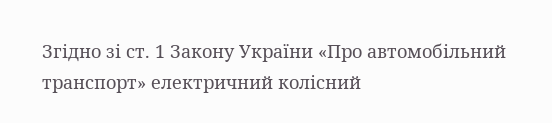Згідно зі ст. 1 Закону України «Про автомобільний транспорт» електричний колісний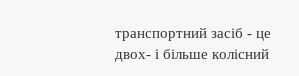транспортний засіб - це двох- і більше колісний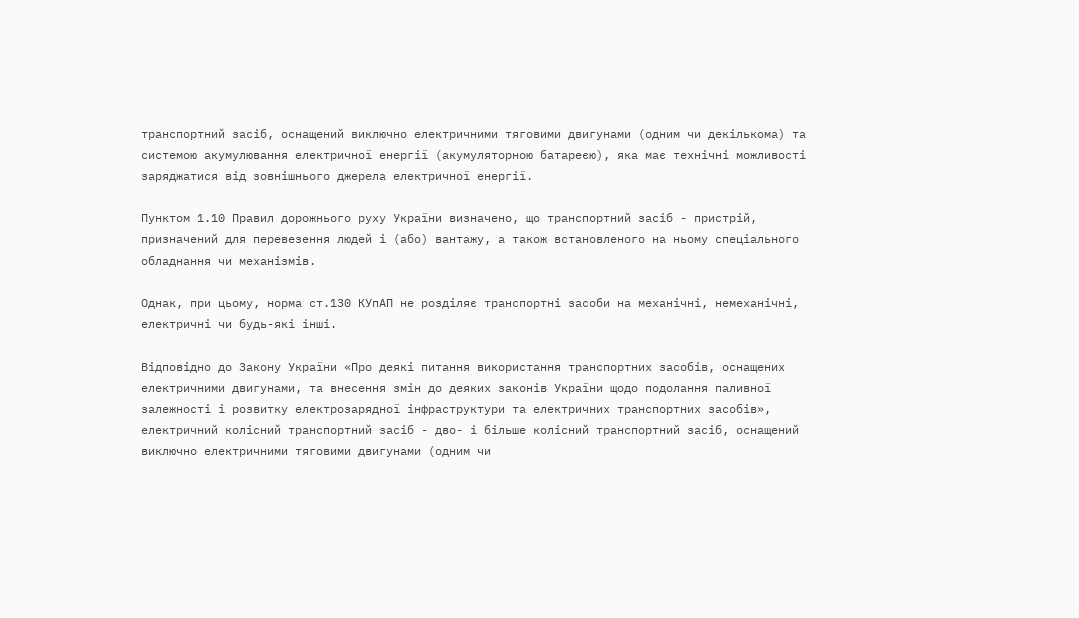транспортний засіб, оснащений виключно електричними тяговими двигунами (одним чи декількома) та системою акумулювання електричної енергії (акумуляторною батареєю), яка має технічні можливості заряджатися від зовнішнього джерела електричної енергії.

Пунктом 1.10 Правил дорожнього руху України визначено, що транспортний засіб - пристрій, призначений для перевезення людей і (або) вантажу, а також встановленого на ньому спеціального обладнання чи механізмів.

Однак, при цьому, норма ст.130 КУпАП не розділяє транспортні засоби на механічні, немеханічні, електричні чи будь-які інші.

Відповідно до Закону України «Про деякі питання використання транспортних засобів, оснащених електричними двигунами, та внесення змін до деяких законів України щодо подолання паливної залежності і розвитку електрозарядної інфраструктури та електричних транспортних засобів», електричний колісний транспортний засіб - дво- і більше колісний транспортний засіб, оснащений виключно електричними тяговими двигунами (одним чи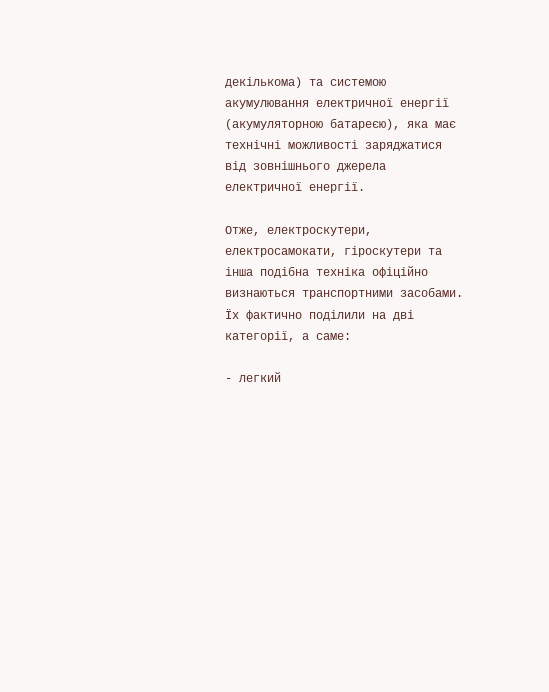декількома) та системою акумулювання електричної енергії (акумуляторною батареєю), яка має технічні можливості заряджатися від зовнішнього джерела електричної енергії.

Отже, електроскутери, електросамокати, гіроскутери та інша подібна техніка офіційно визнаються транспортними засобами. Їх фактично поділили на дві категорії, а саме:

- легкий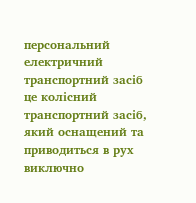персональний електричний транспортний засіб це колісний транспортний засіб, який оснащений та приводиться в рух виключно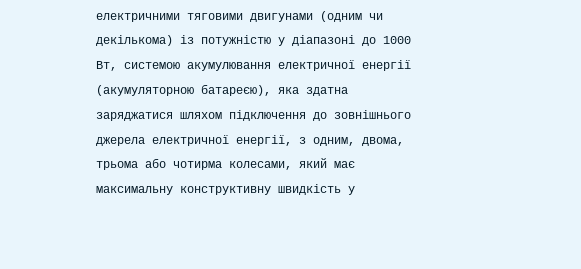електричними тяговими двигунами (одним чи декількома) із потужністю у діапазоні до 1000 Вт, системою акумулювання електричної енергії (акумуляторною батареєю), яка здатна заряджатися шляхом підключення до зовнішнього джерела електричної енергії, з одним, двома, трьома або чотирма колесами, який має максимальну конструктивну швидкість у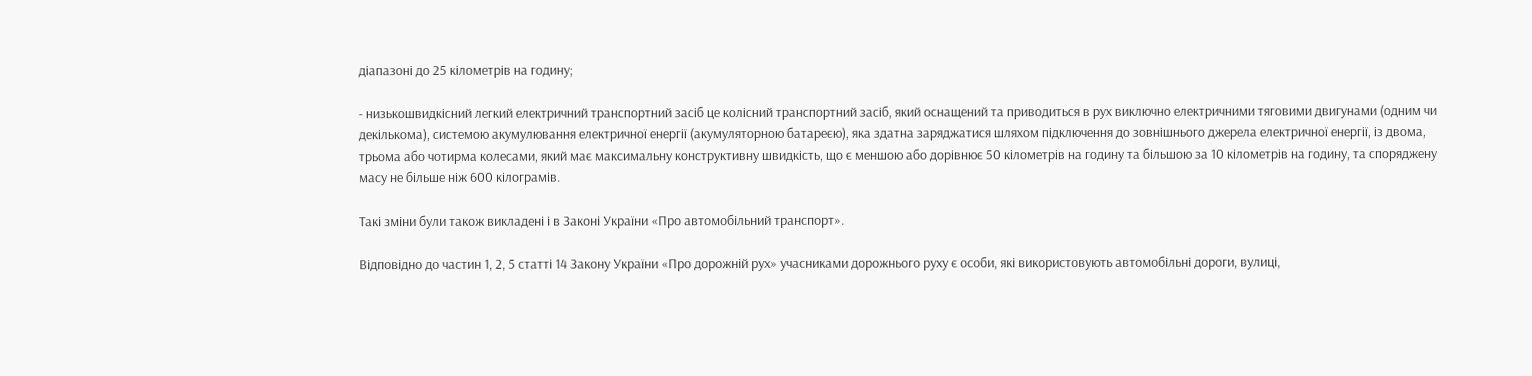діапазоні до 25 кілометрів на годину;

- низькошвидкісний легкий електричний транспортний засіб це колісний транспортний засіб, який оснащений та приводиться в рух виключно електричними тяговими двигунами (одним чи декількома), системою акумулювання електричної енергії (акумуляторною батареєю), яка здатна заряджатися шляхом підключення до зовнішнього джерела електричної енергії, із двома, трьома або чотирма колесами, який має максимальну конструктивну швидкість, що є меншою або дорівнює 50 кілометрів на годину та більшою за 10 кілометрів на годину, та споряджену масу не більше ніж 600 кілограмів.

Такі зміни були також викладені і в Законі України «Про автомобільний транспорт».

Відповідно до частин 1, 2, 5 статті 14 Закону України «Про дорожній рух» учасниками дорожнього руху є особи, які використовують автомобільні дороги, вулиці,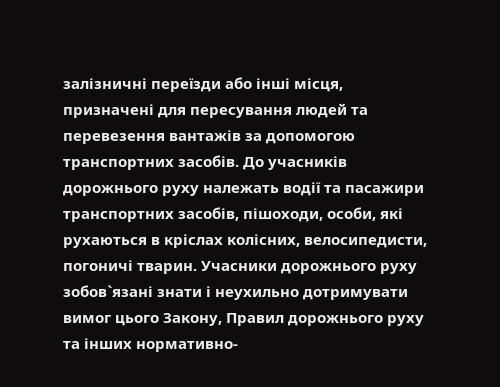залізничні переїзди або інші місця, призначені для пересування людей та перевезення вантажів за допомогою транспортних засобів. До учасників дорожнього руху належать водії та пасажири транспортних засобів, пішоходи, особи, які рухаються в кріслах колісних, велосипедисти, погоничі тварин. Учасники дорожнього руху зобов`язані знати і неухильно дотримувати вимог цього Закону, Правил дорожнього руху та інших нормативно-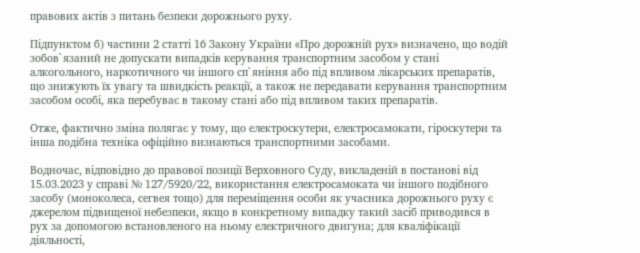правових актів з питань безпеки дорожнього руху.

Підпунктом б) частини 2 статті 16 Закону України «Про дорожній рух» визначено, що водій зобов`язаний не допускати випадків керування транспортним засобом у стані алкогольного, наркотичного чи іншого сп`яніння або під впливом лікарських препаратів, що знижують їх увагу та швидкість реакції, а також не передавати керування транспортним засобом особі, яка перебуває в такому стані або під впливом таких препаратів.

Отже, фактично зміна полягає у тому, що електроскутери, електросамокати, гіроскутери та інша подібна техніка офіційно визнаються транспортними засобами.

Водночас, відповідно до правової позиції Верховного Суду, викладеній в постанові від 15.03.2023 у справі № 127/5920/22, використання електросамоката чи іншого подібного засобу (моноколеса, сегвея тощо) для переміщення особи як учасника дорожнього руху є джерелом підвищеної небезпеки, якщо в конкретному випадку такий засіб приводився в рух за допомогою встановленого на ньому електричного двигуна; для кваліфікації діяльності,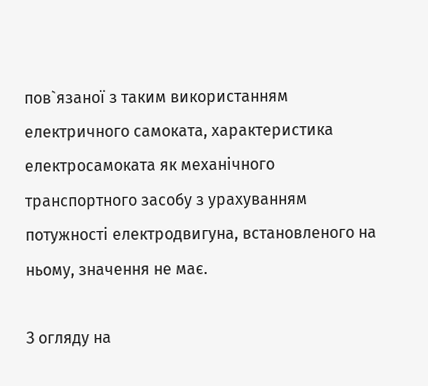пов`язаної з таким використанням електричного самоката, характеристика електросамоката як механічного транспортного засобу з урахуванням потужності електродвигуна, встановленого на ньому, значення не має.

З огляду на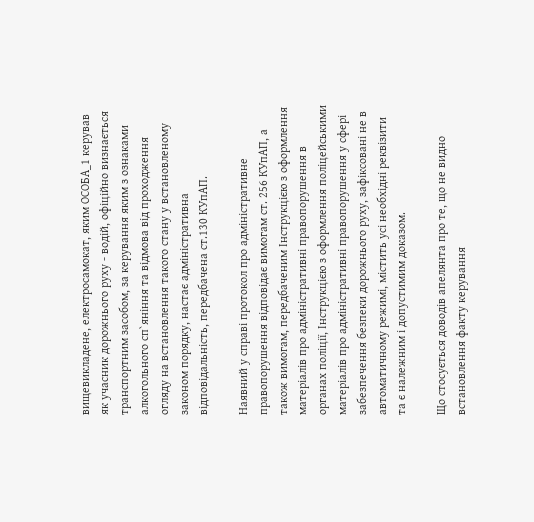вищевикладене, електросамокат, яким ОСОБА_1 керував як учасник дорожнього руху - водій, офіційно визнається транспортним засобом, за керування яким з ознаками алкогольного сп`яніння та відмова від проходження огляду на встановлення такого стану у встановленому законом порядку, настає адміністративна відповідальність, передбачена ст.130 КУпАП.

Наявний у справі протокол про адміністративне правопорушення відповідає вимогам ст. 256 КУпАП, а також вимогам, передбаченим Інструкцією з оформлення матеріалів про адміністративні правопорушення в органах поліції, Інструкцією з оформлення поліцейськими матеріалів про адміністративні правопорушення у сфері забезпечення безпеки дорожнього руху, зафіксовані не в автоматичному режимі, містить усі необхідні реквізити та є належним і допустимим доказом.

Що стосується доводів апелянта про те, що не видно встановлення факту керування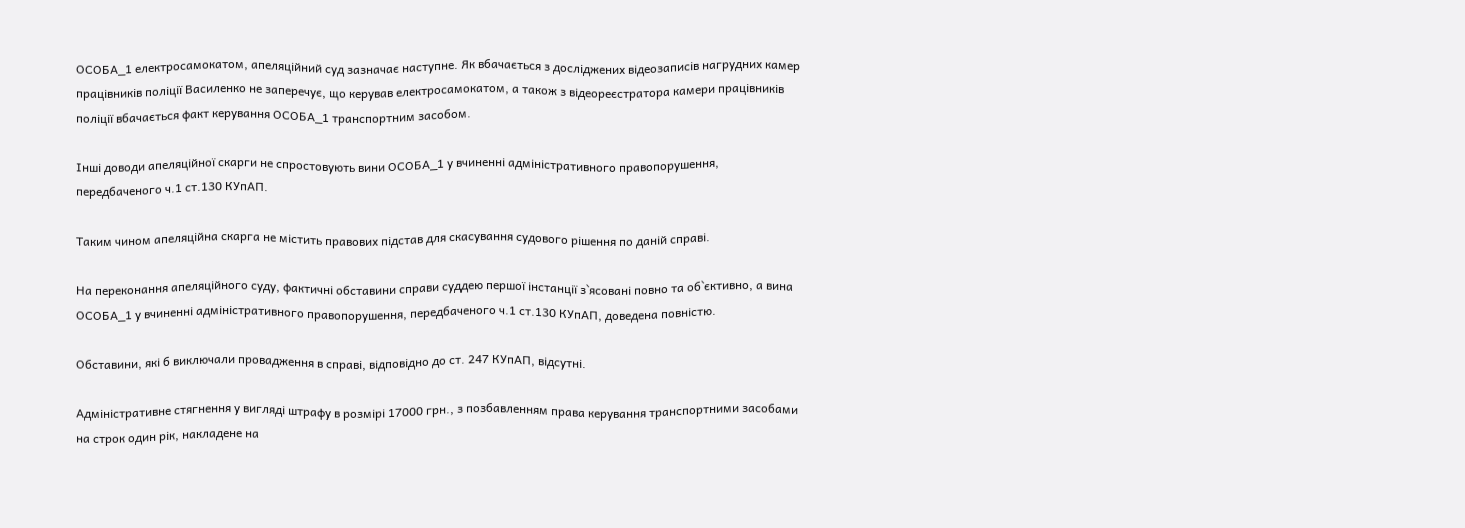ОСОБА_1 електросамокатом, апеляційний суд зазначає наступне. Як вбачається з досліджених відеозаписів нагрудних камер працівників поліції Василенко не заперечує, що керував електросамокатом, а також з відеореєстратора камери працівників поліції вбачається факт керування ОСОБА_1 транспортним засобом.

Інші доводи апеляційної скарги не спростовують вини ОСОБА_1 у вчиненні адміністративного правопорушення, передбаченого ч.1 ст.130 КУпАП.

Таким чином апеляційна скарга не містить правових підстав для скасування судового рішення по даній справі.

На переконання апеляційного суду, фактичні обставини справи суддею першої інстанції з`ясовані повно та об`єктивно, а вина ОСОБА_1 у вчиненні адміністративного правопорушення, передбаченого ч.1 ст.130 КУпАП, доведена повністю.

Обставини, які б виключали провадження в справі, відповідно до ст. 247 КУпАП, відсутні.

Адміністративне стягнення у вигляді штрафу в розмірі 17000 грн., з позбавленням права керування транспортними засобами на строк один рік, накладене на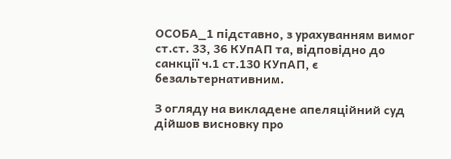ОСОБА_1 підставно, з урахуванням вимог ст.ст. 33, 36 КУпАП та, відповідно до санкції ч.1 ст.130 КУпАП, є безальтернативним.

З огляду на викладене апеляційний суд дійшов висновку про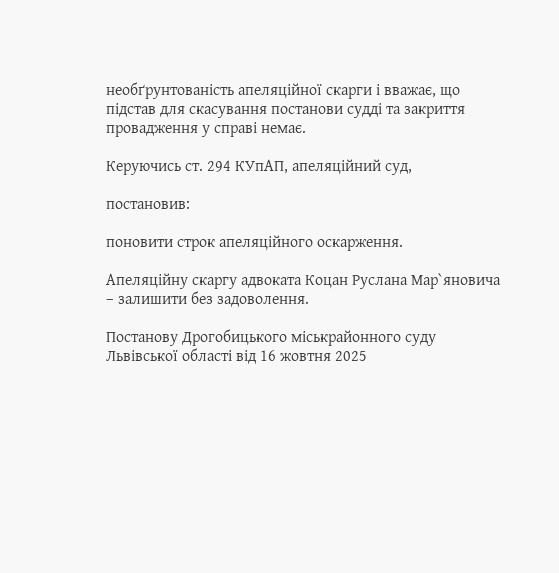необґрунтованість апеляційної скарги і вважає, що підстав для скасування постанови судді та закриття провадження у справі немає.

Керуючись ст. 294 КУпАП, апеляційний суд,

постановив:

поновити строк апеляційного оскарження.

Апеляційну скаргу адвоката Коцан Руслана Мар`яновича – залишити без задоволення.

Постанову Дрогобицького міськрайонного суду Львівської області від 16 жовтня 2025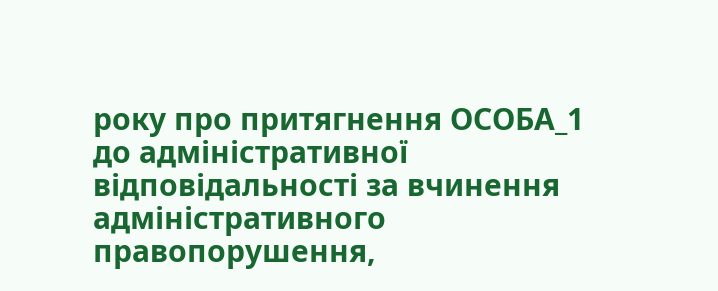року про притягнення ОСОБА_1 до адміністративної відповідальності за вчинення адміністративного правопорушення,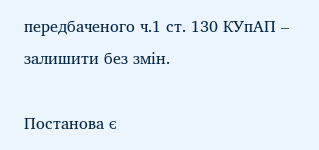передбаченого ч.1 ст. 130 КУпАП – залишити без змін.

Постанова є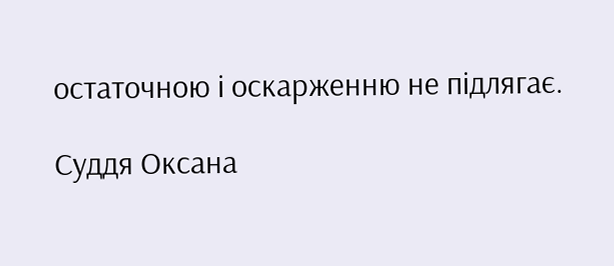остаточною і оскарженню не підлягає.

Суддя Оксана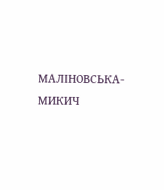МАЛІНОВСЬКА-МИКИЧ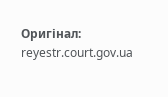Оригінал: reyestr.court.gov.ua